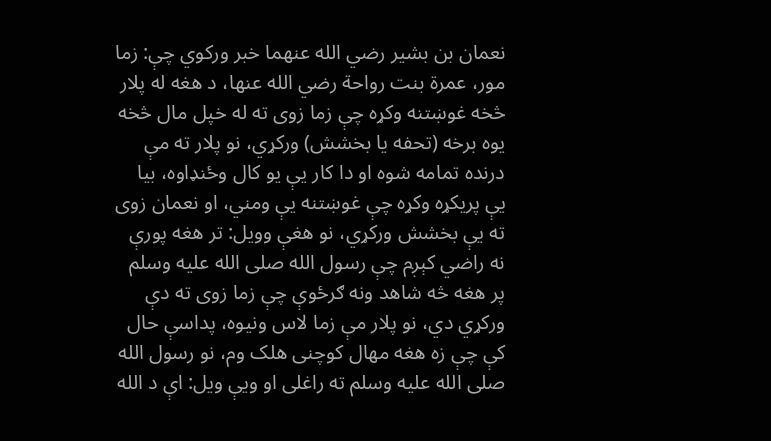نعمان بن بشیر رضي الله عنهما خبر ورکوي چې: زما مور، عمرة بنت رواحة رضي الله عنها، د هغه له پلار څخه غوښتنه وکړه چې زما زوی ته له خپل مال څخه یوه برخه (تحفه یا بخشش) ورکړي، نو پلار ته مې درنده تمامه شوه او دا کار یې یو کال وځنډاوه، بیا یې پریکړه وکړه چې غوښتنه یې ومني، او نعمان زوی ته یې بخشش ورکړي، نو هغې وویل: تر هغه پورې نه راضي کېږم چې رسول الله صلی الله علیه وسلم پر هغه څه شاهد ونه ګرځوې چې زما زوی ته دې ورکړي دي، نو پلار مې زما لاس ونیوه، پداسې حال کې چې زه هغه مهال کوچنی هلک وم، نو رسول الله صلی الله علیه وسلم ته راغلی او ویې ویل: اې د الله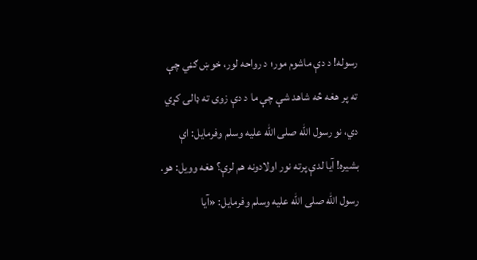رسوله! د دې ماشوم مور؛ د رواحه لور، خوښ ګڼي چې ته پر هغه څه شاهد شې چې ما د دې زوی ته ډالۍ کړي دي، نو رسول الله صلی الله علیه وسلم وفرمایل: اې بشیره! آیا لدې پرته نور اولادونه هم لرې؟ هغه وویل: هو. رسول الله صلی الله علیه وسلم وفرمایل: «آیا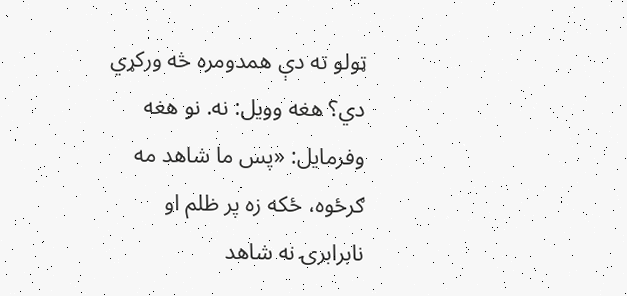ټولو ته دې همدومره څه ورکړي دي؟ هغه وویل: نه. نو هغه وفرمایل: «پس ما شاهد مه ګرځوه، ځکه زه پر ظلم او نابرابرۍ نه شاهد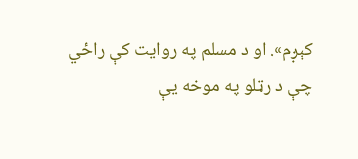کېږم». او د مسلم په روایت کې راځي چې د رټلو په موخه یې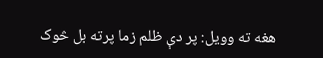هغه ته وویل: پر دې ظلم زما پرته بل څوک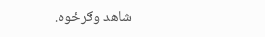شاهد وګرځوه.